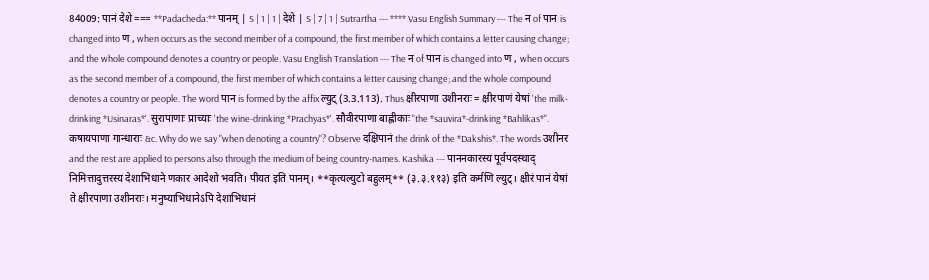84009: पानं देशे === **Padacheda:** पानम् | S | 1 | 1 | देशे | S | 7 | 1 | Sutrartha --- **** Vasu English Summary --- The न of पान is changed into ण , when occurs as the second member of a compound, the first member of which contains a letter causing change; and the whole compound denotes a country or people. Vasu English Translation --- The न of पान is changed into ण , when occurs as the second member of a compound, the first member of which contains a letter causing change; and the whole compound denotes a country or people. The word पान is formed by the affix ल्युट् (3.3.113). Thus क्षीरपाणा उशीनराः = क्षीरपाणं येषां 'the milk-drinking *Usinaras*'. सुरापाणाः प्राच्याः 'the wine-drinking *Prachyas*'. सौवीरपाणा बाह्लीकाः "the *sauvira*-drinking *Bahlikas*". कषायपाणा गान्धाराः &c. Why do we say "when denoting a country"? Observe दक्षिपानं the drink of the *Dakshis*. The words उशीनर and the rest are applied to persons also through the medium of being country-names. Kashika --- पाननकारस्य पूर्वपदस्थाद् निमित्तादुत्तरस्य देशाभिधाने णकार आदेशो भवति। पीयत इति पानम्। **कृत्यल्युटो बहुलम्** (३.३.११३) इति कर्मणि ल्युट्। क्षीरं पानं येषां ते क्षीरपाणा उशीनराः। मनुष्याभिधानेऽपि देशाभिधानं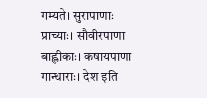गम्यते। सुरापाणाः प्राच्याः। सौवीरपाणा बाह्लीकाः। कषायपाणा गान्धाराः। देश इति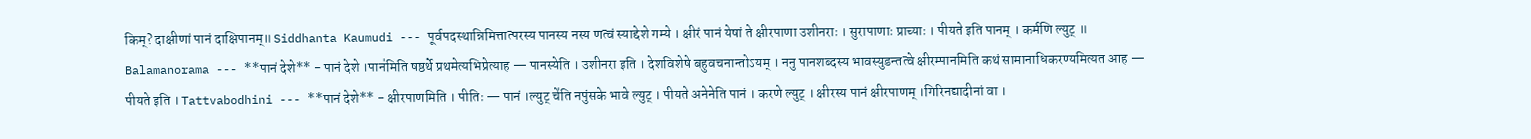किम्? दाक्षीणां पानं दाक्षिपानम्॥ Siddhanta Kaumudi --- पूर्वपदस्थान्निमित्तात्परस्य पानस्य नस्य णत्वं स्याद्देशे गम्ये । क्षीरं पानं येषां ते क्षीरपाणा उशीनराः । सुरापाणाः प्राच्याः । पीयते इति पानम् । कर्मणि ल्युट् ॥ Balamanorama --- **पानं देशे** - पानं देशे ।पान॑मिति षष्ठर्थे प्रथमेत्यभिप्रेत्याह — पानस्येति । उशीनरा इति । देशविशेषे बहुवचनान्तोऽयम् । ननु पानशब्दस्य भावस्युडन्तत्वे क्षीरम्पानमिति कथं सामानाधिकरण्यमित्यत आह — पीयते इति । Tattvabodhini --- **पानं देशे** - क्षीरपाणमिति । पीतिः — पानं ।ल्युट् चे॑ति नपुंसके भावे ल्युट् । पीयते अनेनेति पानं । करणे ल्युट् । क्षीरस्य पानं क्षीरपाणम् ।गिरिनद्यादीनां वा ।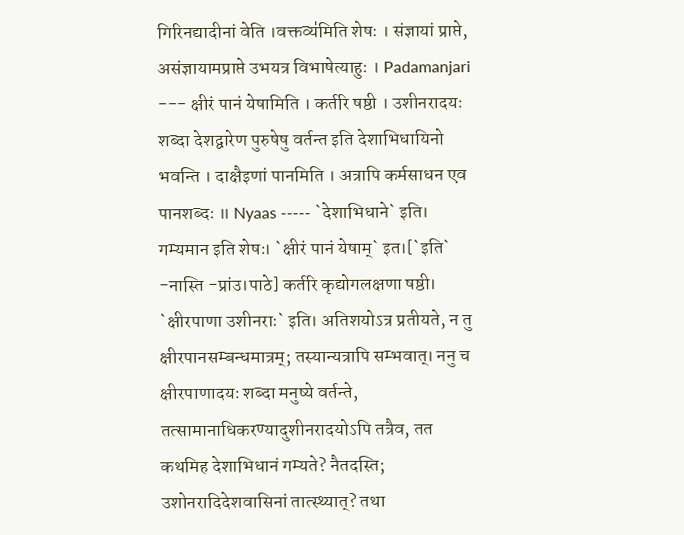गिरिनद्यादीनां वेति ।वक्तव्य॑मिति शेषः । संज्ञायां प्राप्ते, असंज्ञायामप्राप्ते उभयत्र विभाषेत्याहुः । Padamanjari --- क्षीरं पानं येषामिति । कर्तरि षष्ठी । उशीनरादयः शब्दा देशद्वारेण पुरुषेषु वर्तन्त इति देशाभिधायिनो भवन्ति । दाक्षैइणां पानमिति । अत्रापि कर्मसाधन एव पानशब्दः ॥ Nyaas ----- `देशाभिधाने` इति। गम्यमान इति शेषः। `क्षीरं पानं येषाम्` इत।[`इति` -नास्ति -प्रांउ।पाठे] कर्तरि कृद्योगलक्षणा षष्ठी। `क्षीरपाणा उशीनराः` इति। अतिशयोऽत्र प्रतीयते, न तु क्षीरपानसम्बन्धमात्रम्; तस्यान्यत्रापि सम्भवात्। ननु च क्षीरपाणादयः शब्दा मनुष्ये वर्तन्ते, तत्सामानाधिकरण्यादुशीनरादयोऽपि तत्रैव, तत कथमिह देशाभिधानं गम्यते? नैतदस्ति; उशोनरादिदेशवासिनां तात्स्थ्यात्? तथा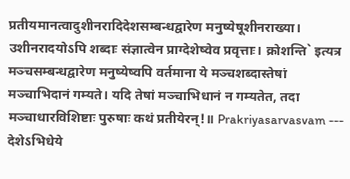प्रतीयमानत्वादुशीनरादिदेशसम्बन्धद्वारेण मनुष्येषूशीनराख्या। उशीनरादयोऽपि शब्दाः संज्ञात्वेन प्राग्देशेष्वेव प्रवृत्ताः। क्रोशन्ति` इत्यत्र मञ्चसम्बन्धद्वारेण मनुष्येष्वपि वर्तमाना ये मञ्चशब्दास्तेषां मञ्चाभिदानं गम्यते। यदि तेषां मञ्चाभिधानं न गम्यतेत, तदा मञ्चाधारविशिष्टाः पुरुषाः कथं प्रतीयेरन्!॥ Prakriyasarvasvam --- देशेऽभिधेये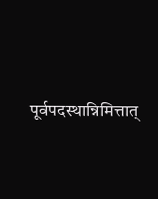पूर्वपदस्थान्निमित्तात्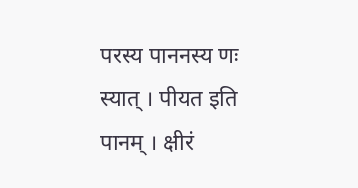परस्य पाननस्य णः स्यात् । पीयत इति पानम् । क्षीरं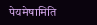पेयमेषामिति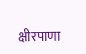क्षीरपाणा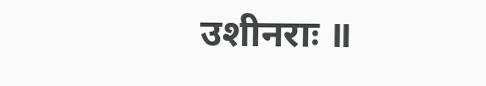उशीनराः ॥